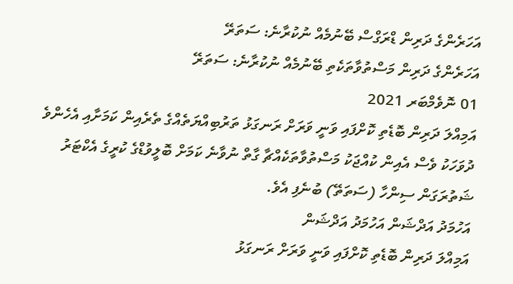އަހަރެންގެ ދަރިން ޑްރަގްސް ބޭނުމެއް ނުކުރާނެ: ސަތަރޭ
އަހަރެންގެ ދަރިން މަސްތުވާތަކެތި ބޭނުމެއް ނުކުރާނެ: ސަތަރޭ
01 ނޮވެމްބަރ 2021
އަމިއްލަ ދަރިން ބޮޑެތި ކޮށްފައި ވަނީ ވަރަށް ރަނގަޅު ތަރުބިއްޔަތެއްގެ ތެރެއިން ކަމަށާއި އެހެންވެ ދުވަހަކު ވެސް އެއިން ކުއްޖަކު މަސްތުވާތަކެއްޗާ ގާތް ނުވާނެ ކަމަށް ބޮލީވުޑްގެ ކުރީގެ އެކްޓަރު ޝަތުރަގަން ސިންހާ (ސަތަތޭ) ބުނެފި އެވެ.
އަހުމަދު އަދްޝަން އަހުމަދު އަދްޝަން
އަމިއްލަ ދަރިން ބޮޑެތި ކޮށްފައި ވަނީ ވަރަށް ރަނގަޅު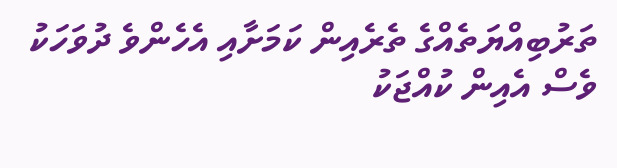ތަރުބިއްޔަތެއްގެ ތެރެއިން ކަމަށާއި އެހެންވެ ދުވަހަކު ވެސް އެއިން ކުއްޖަކު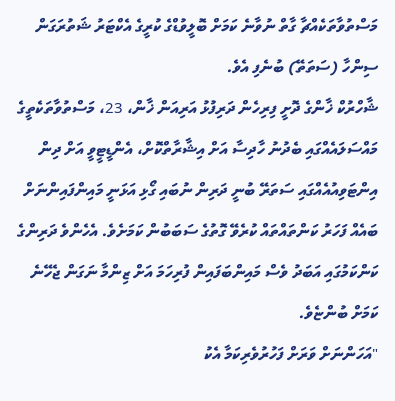މަސްތުވާތަކެއްޗާ ގާތް ނުވާނެ ކަމަށް ބޮލީވުޑްގެ ކުރީގެ އެކްޓަރު ޝަތުރަގަން ސިންހާ (ސަތަތޭ) ބުނެފި އެވެ.
ޝާހްރުކް ޚާންގެ ދޮށީ ފިރިހެން ދަރިފުޅު އަރިއަން ޚާން، 23، މަސްތުވާތަކެތީގެ މައްސަލައެއްގައި ބެދުނު ހާދިސާ އަށް އިޝާރާތްކޮށް، އެންޑީޓީވީ އަށް ދިން އިންޓަވިއުއެއްގައި ސަތަރޭ ބުނީ ދަރިން ނުބައި ގޯޅި އަޅަނީ މައިންފައިންނަށް ބައެއް ފަހަރު ކަންތައްތައް ކުރެވޭ ގޮތުގެ ސަބަބުން ކަމަށެވެ. އެހެންވެ ދަރިންގެ ކަންކަމުގައި އަބަދު ވެސް މައިންބަފައިން ފުރިހަމަ އަށް ޒިންމާ ނަގަން ޖެހޭނެ ކަމަށް ބުންޏެވެ.
"އަހަންނަށް ވަރަށް ފަހުރުވެރިކަމާ އެކު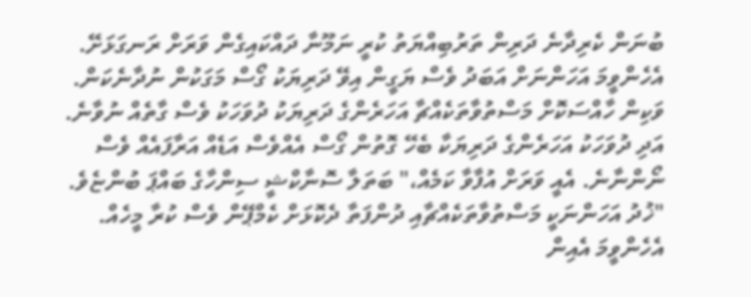ބުނަން ކެރިދާނެ ދަރިން ތަރުބިއްޔަތު ކުރީ ނަމޫނާ ދައްކައިގެން ވަރަށް ރަނގަޅަށޭ. އެހެންވީމަ އަހަންނަށް އަބަދު ވެސް ޔަގީން އިވޭ ދަރިޔަކު ގޯސް މަގަކުން ނުދާނެކަން. ވަކިން ހާއްސަކޮށް މަސްތުވާތަކެއްޗާ އަހަރެންގެ ދަރިޔަކު ދުވަހަކު ވެސް ގާތެއް ނުވާނެ. އަދި ދުވަހަކު އަހަރެންގެ ދަރިޔަކާ ބެހޭ ގޮތުން ގޯސް އެއްވެސް އަޑެއް އަރާފައެއް ވެސް ނޯންނާނެ. އެއީ ވަރަށް އުފާވާ ކަމެއް،" ބަތަލާ ސޮނާކްޝީ ސިންހާގެ ބައްޕަ ބުންޏެވެ. "ޚުދު އަހަންނަކީ މަސްތުވާތަކެއްޗާއި ދުންފަތާ ދެކޮޅަށް ކެމްޕޭން ވެސް ކުރާ މީހެއް. އެހެންވީމަ އެއިން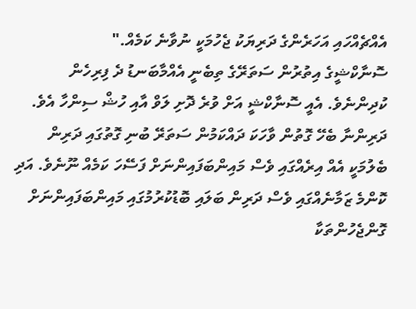އެއްޗެއްހައި އަހަރެންގެ ދަރިޔަކު ޖެހުމަކީ ނުވާނެ ކަމެއް."
ސޮނާކްޝީގެ އިތުރުން ސަތަރޭގެ ތިބެނީ އެއްމާބަނޑު ދެ ފިރިހެން ކުދިންނެވެ. އެއީ ސޮނާކްޝީ އަށް ވުރެ ދޮށި ލަވް އާއި ހުޝް ސިންހާ އެވެ.
ދަރިންނާ ބެހޭ ގޮތުން ވާހަކަ ދައްކަމުން ސަތަރޭ ބުނި ގޮތުގައި ދަރިން ބެލުމަކީ އެއް އިރެއްގައި ވެސް މައިންބަފައިންނަށް ފަސޭހަ ކަމެއް ނޫނެވެ. އަދި ކޮންމެ ޒަމާނެއްގައި ވެސް ދަރިން ބަލައި ބޮޑުކުރުމުގައި މައިންބަފައިންނަށް ގޮންޖެހުންތަކާ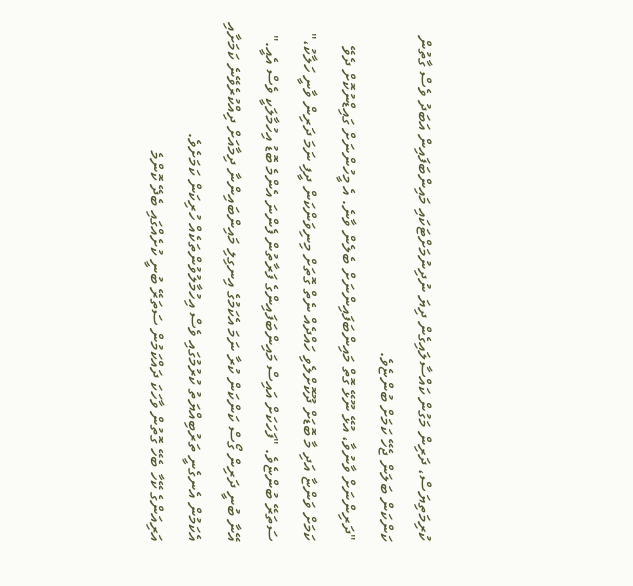ކުރިމަތިޔަސް، ދަރިން މަގުން ކައްސާލައިގެން ދިޔަ ނުދިނުމަށްޓަކައި މައިންބަފައިން އަބަދު ވެސް ގާތުން ކަންކަން ބަލަން ޖެހޭ ކަމަށް ބުންޏެވެ.
"ދަރިންނަށް ވާނުވާ، އުޅޭ ނޫޅޭ ގޮތް މައިންބަފައިންނަށް ބެލެން ވާނެ. އެ މީހުންނަށް ގައިޑްނުކޮށް ދެވޭ ކަމަށް ވަންޏާ އަދި މާ ބޮޑަށް ދޫކޮށްލެވި ހައްދެއް ނެތް ގޮތަށް މިނިވަންކަން ދީފި ނަމަ ދަރިން ވާނީ ހަލާކު،" ސަތަރޭ ބުންޏެވެ. "ފަހަކަށް އައިސް މައިންބަފައިންގެ ފަރާތުން ފެންނަ އެންމެ ބޮޑު އިހުމާލަކީ ވެސް އެއީ."
އޭނާ ބުނީ ދަރިން ގޯސް ކަންކަން ކުރާ ނަމަ އެކަމުގެ އިނގިލި މައިންބައިންނާ ދިމާއަށް ދިއްކުރެވޭނެ ކަމަށާއި އެކަމުން އެނގެނީ ތަރުބިއްޔަތު ކުރުމުގައި ވެސް އިހުމާލުވުންތަކެއް ހުރިކަން ކަމަށެވެ.
އަރިއަންގެ ކޭހާ ބެހޭ ގޮތުން ވާހަކަ ދައްކަމުން ސަތަރޭ ބުނީ ކުށެއްގައި ބެދޭ ކޮންމެ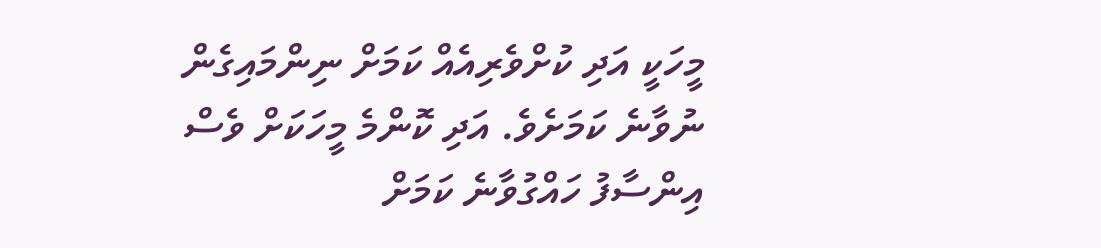މީހަކީ އަދި ކުށްވެރިއެއް ކަމަށް ނިންމައިގެން ނުވާނެ ކަމަށެވެ. އަދި ކޮންމެ މީހަކަށް ވެސް އިންސާފު ހައްގުވާނެ ކަމަށް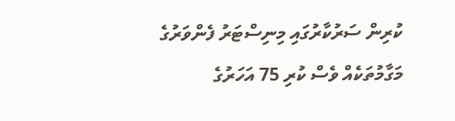ކުރިން ސަރުކާރުގައި މިނިސްޓަރު ފެންވަރުގެ މަގާމުތަކެއް ވެސް ކުރި 75 އަހަރުގެ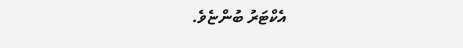އެކްޓަރު ބުންޏެވެ.